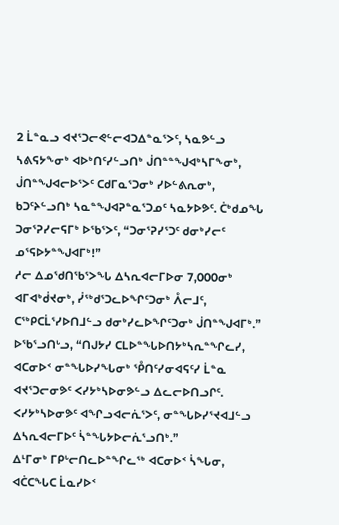2 ᒫᓐᓇᓗ ᐊᔪᕐᑐᓕᕙᓪᓕᐊᑐᐃᓐᓇᕐᐳᑦ, ᓴᓇᕗᓪᓗ ᓴᕕᕋᔭᖕᓂᒃ ᐊᐅᒃᑎᑦᓯᓪᓗᑎᒃ ᒎᑎᓐᓐᖑᐊᒃᓴᒥᖕᓂᒃ, ᒎᑎᓐᖑᐊᓕᐅᕐᐳᑦ ᑕᑯᒥᓇᕐᑐᓂᒃ ᓯᐅᓪᕕᕆᓂᒃ, ᑲᑐᑦᔨᓪᓗᑎᒃ ᓴᓇᓐᖑᐊᕈᓐᓇᕐᑐᓄᑦ ᓴᓇᔭᐅᕗᑦ. ᑖᒃᑯᓄᖓ ᑐᓂᕐᕈᓯᓕᕋᒥᒃ ᐅᖃᕐᐳᑦ, “ᑐᓂᕐᕈᓯᕐᑐᑦ ᑯᓂᒃᓯᓕᑦ ᓄᕐᕋᐅᔭᓐᖑᐊᒥᒃ!”
ᓱᓕ ᐃᓄᖁᑎᖃᕐᐳᖓ ᐃᓴᕆᐊᓕᒥᐅᓂ 7,000ᓂᒃ ᐊᒥᐊᒃᑰᔪᓂᒃ, ᓰᖅᑯᕐᑐᓚᐅᖏᑦᑐᓂᒃ ᐰᓕᒧᑦ, ᑕᖅᑭᑕᒫᕐᓯᐅᑎᒧᓪᓗ ᑯᓂᒃᓯᓚᐅᖏᑦᑐᓂᒃ ᒎᑎᓐᖑᐊᒥᒃ.”
ᐅᖃᕐᓗᑎᒡᓗ, “ᑎᒍᔭᓯ ᑕᒪᐅᓐᖓᐅᑎᔭᒃᓴᕆᓐᖏᓚᓯ, ᐊᑕᓂᐅᑉ ᓂᓐᖓᐅᓯᖓᓂᒃ ᕾᑎᑦᓯᓂᐊᕋᑦᓯ ᒫᓐᓇ ᐊᔪᕐᑐᓕᓂᕗᑦ ᐸᓯᔭᒃᓴᐅᓂᕗᓪᓗ ᐃᓚᓕᐅᑎᓗᒋᑦ. ᐸᓯᔭᒃᓴᐅᓂᕗᑦ ᐊᖏᓗᐊᓕᕇᕐᐳᑦ, ᓂᓐᖓᐅᓯᕐᔪᐊᒧᓪᓗ ᐃᓴᕆᐊᓕᒥᐅᑦ ᓵᓐᖓᔭᐅᓕᕇᕐᓗᑎᒃ.”
ᐃᒻᒥᓂᒃ ᒥᑭᒡᓕᑎᓚᐅᓐᖏᓚᖅ ᐊᑕᓂᐅᑉ ᓵᖓᓂ, ᐊᑖᑕᖓᑕ ᒫᓇᓯᐅᑉ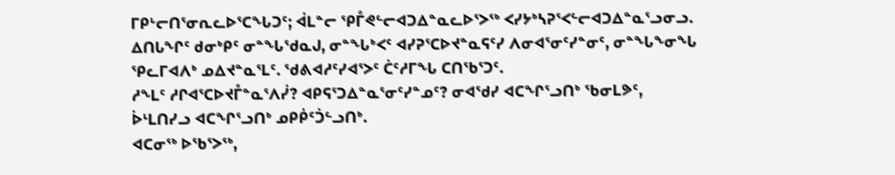ᒥᑭᒡᓕᑎᕐᓂᕆᓚᐅᕐᑕᖓᑐᑦ; ᐋᒪᓐᓕ ᕿᒤᕙᓪᓕᐊᑐᐃᓐᓇᓚᐅᕐᐳᖅ ᐸᓯᔭᒃᓴᕈᕐᐸᓪᓕᐊᑐᐃᓐᓇᕐᓗᓂᓗ.
ᐃᑎᒐᖏᑦ ᑯᓂᒃᑭᑦ ᓂᓐᖓᖁᓇᒍ, ᓂᓐᖓᒃᐸᑦ ᐊᓯᕈᕐᑕᐅᔪᓐᓇᕋᑦᓯ ᐱᓂᐊᕐᓂᑦᓯᓐᓂᑦ, ᓂᓐᖓᖕᓂᖓ ᕿᓚᒥᐊᐱᒃ ᓄᐃᔪᓐᓇᕐᒪᑦ. ᖁᕕᐊᓱᑦᓯᐊᕐᐳᑦ ᑖᑦᓱᒥᖓ ᑕᑎᖃᕐᑐᑦ.
ᓱᖕᒪᑦ ᓱᒋᐊᕐᑕᐅᔪᒤᓐᓇᕐᐱᓰ? ᐊᑭᕋᕐᑐᐃᓐᓇᕐᓂᑦᓯᓐᓄᑦ? ᓂᐊᖁᓯ ᐊᑕᖏᕐᓗᑎᒃ ᖃᓂᒪᕗᑦ, ᐆᒻᒪᑎᓯᓗ ᐊᑕᖏᕐᓗᑎᒃ ᓄᑭᑮᑦᑑᓪᓗᑎᒃ.
ᐊᑕᓂᖅ ᐅᖃᕐᐳᖅ,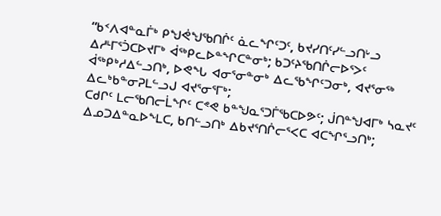“ᑲᑉᐱᐊᓐᓇᒦᒃ ᑭᖑᕚᖑᖃᑎᒌᑦ ᓈᓚᖏᑦᑐᑦ, ᑲᔪᓯᑎᑦᓯᓪᓗᑎᒡᓗ ᐃᓱᒻᒥᕐᑑᑕᐅᔪᒥᒃ ᐋᖅᑭᓚᐅᓐᖏᑕᓐᓂᒃ; ᑲᑐᑦᔨᖃᑎᒌᓕᐅᕐᐳᑦ ᐋᖅᑭᒃᓱᐃᓪᓗᑎᒃ, ᐅᕙᖓ ᐊᓂᕐᓂᓐᓂᒃ ᐃᓚᖃᖏᑦᑐᓂᒃ, ᐊᔪᕐᓂᖅ ᐃᓚᒃᑲᓐᓂᕈᒪᓪᓗᒍ ᐊᔪᕐᓂᕐᒥᒃ;
ᑕᑯᒋᑦ ᒪᓕᖃᑎᓕᒫᖏᑦ ᑕᕝᕙ ᑲᓐᖑᓇᕐᑐᒦᖃᑕᐅᕗᑦ; ᒎᑎᓐᖑᐊᒥᒃ ᓴᓇᔪᑦ ᐃᓄᑐᐃᓐᓇᐅᖕᒪᑕ, ᑲᑎᓪᓗᑎᒃ ᐃᑲᔪᕐᑎᒌᓕᕐᐸᑕ ᐊᑕᖏᕐᓗᑎᒃ;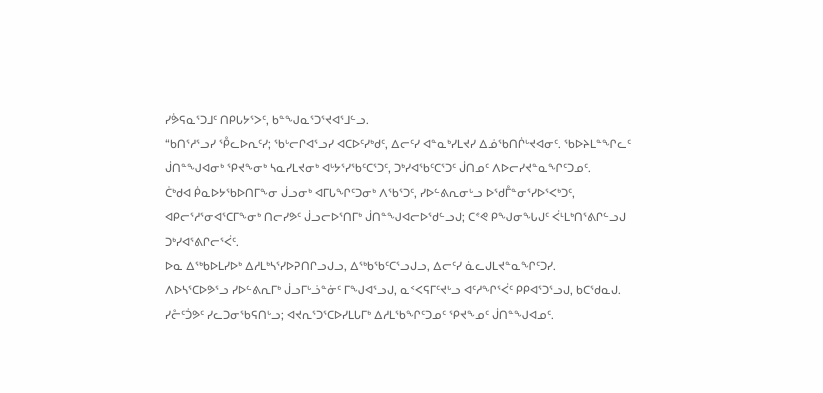ᓯᕘᕋᓇᕐᑐᒧᑦ ᑎᑭᒐᔭᕐᐳᑦ, ᑲᓐᖑᓇᕐᑐᕐᔪᐊᕐᒧᓪᓗ.
“ᑲᑎᕐᓱᕐᓗᓯ ᕾᓚᐅᕆᑦᓯ; ᖃᒡᓕᒋᐊᕐᓗᓯ ᐊᑕᐅᑦᓯᒃᑯᑦ, ᐃᓕᑦᓯ ᐊᓐᓇᒃᓯᒪᔪᓯ ᐃᓅᖃᑎᒌᒡᔪᐊᓂᑦ. ᖃᐅᔨᒪᓐᖏᓚᑦ ᒎᑎᓐᖑᐊᓂᒃ ᕿᔪᖕᓂᒃ ᓴᓇᓯᒪᔪᓂᒃ ᐊᒡᔭᕐᓯᖃᑦᑕᕐᑐᑦ, ᑐᒃᓯᐊᖃᑦᑕᕐᑐᑦ ᒎᑎᓄᑦ ᐱᐅᓕᓯᔪᓐᓇᖏᑦᑐᓄᑦ.
ᑖᒃᑯᐊ ᑮᓇᐅᔭᖃᐅᑎᒥᖕᓂ ᒎᓗᓂᒃ ᐊᒥᒐᖏᑦᑐᓂᒃ ᐱᖃᕐᑐᑦ, ᓯᐅᓪᕕᕆᓂᒡᓗ ᐅᖁᒤᓐᓂᕐᓯᐅᕐᐸᒃᑐᑦ, ᐊᑭᓕᕐᓱᕐᓂᐊᕐᑕᒥᖕᓂᒃ ᑎᓕᓯᕗᑦ ᒎᓗᓕᐅᕐᑎᒥᒃ ᒎᑎᓐᖑᐊᓕᐅᖁᓪᓗᒍ; ᑕᕝᕙ ᑭᖑᓂᖓᒍᑦ ᐹᒻᒪᒃᑎᕐᕕᒋᓪᓗᒍ ᑐᒃᓯᐊᕐᕕᒋᓕᕐᐹᑦ.
ᐅᓇ ᐃᖅᑲᐅᒪᓯᐅᒃ ᐃᓱᒪᒃᓴᕐᓯᐅᕈᑎᒋᓗᒍᓗ, ᐃᖅᑲᖃᑦᑕᕐᓗᒍᓗ, ᐃᓕᑦᓯ ᓈᓚᒍᒪᔪᓐᓇᖏᑦᑐᓯ.
ᐱᐅᓴᕐᑕᐅᕗᕐᓗ ᓯᐅᓪᕕᕆᒥᒃ ᒎᓗᒥᒡᓘᓐᓃᑦ ᒥᖑᐊᕐᓗᒍ, ᓇᑉᐸᕋᒥᑦᔪᒡᓗ ᐊᑦᓱᖏᕐᐹᑦ ᑭᑭᐊᕐᑐᕐᓗᒍ, ᑲᑕᖁᓇᒍ.
ᓯᓔᑦᑑᕗᑦ ᓯᓚᑐᓂᖃᕋᑎᒡᓗ; ᐊᔪᕆᕐᑐᕐᑕᐅᓯᒪᒐᒥᒃ ᐃᓱᒪᖃᖏᑦᑐᓄᑦ ᕿᔪᖕᓄᑦ ᒎᑎᓐᖑᐊᓄᑦ.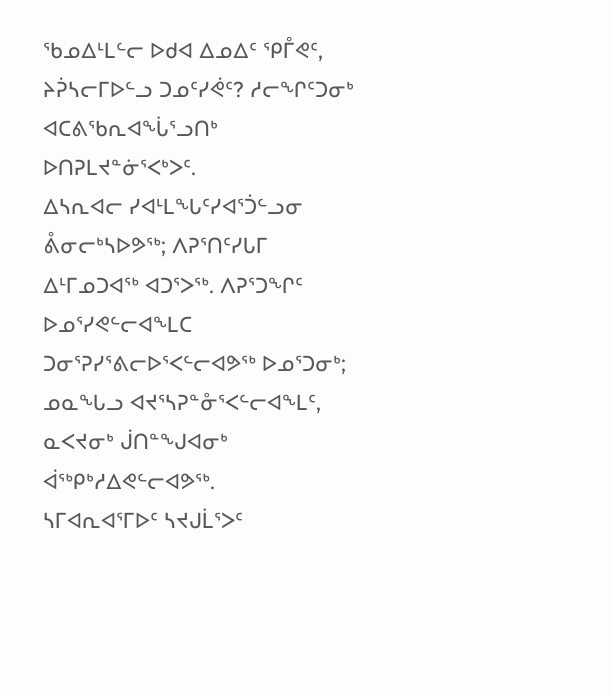ᖃᓄᐃᒻᒪᓪᓕ ᐅᑯᐊ ᐃᓄᐃᑦ ᕿᒤᕙᑦ, ᔨᕉᓴᓕᒥᐅᓪᓗ ᑐᓄᑦᓯᕚᑦ? ᓱᓕᖏᑦᑐᓂᒃ ᐊᑕᕕᖃᕆᐊᖔᕐᓗᑎᒃ ᐅᑎᕈᒪᔪᓐᓃᕐᐸᒃᐳᑦ.
ᐃᓴᕆᐊᓕ ᓯᐊᒻᒪᖓᑦᓯᐊᕐᑑᓪᓗᓂ ᕔᓂᓕᒃᓴᐅᕗᖅ; ᐱᕈᕐᑎᑦᓯᒐᒥ ᐃᒻᒥᓄᑐᐊᖅ ᐊᑐᕐᐳᖅ. ᐱᕈᕐᑐᖏᑦ ᐅᓄᕐᓯᕙᓪᓕᐊᖕᒪᑕ ᑐᓂᕐᕈᓯᕐᕕᓕᐅᕐᐸᓪᓕᐊᕗᖅ ᐅᓄᕐᑐᓂᒃ; ᓄᓇᖓᓗ ᐊᔪᕐᓴᕈᓐᓁᕐᐸᓪᓕᐊᖕᒪᑦ, ᓇᐸᔪᓂᒃ ᒎᑎᓐᖑᐊᓂᒃ ᐋᖅᑭᒃᓱᐃᕙᓪᓕᐊᕗᖅ.
ᓴᒥᐊᕆᐊᕐᒥᐅᑦ ᓴᔪᒍᒫᕐᐳᑦ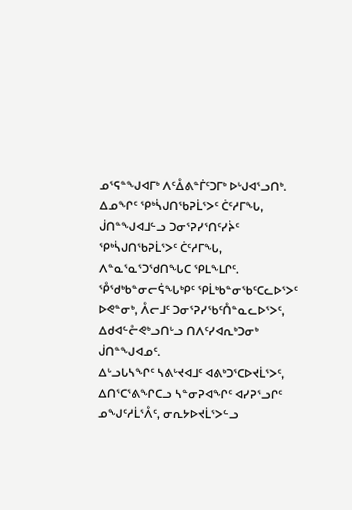ᓄᕐᕋᓐᖑᐊᒥᒃ ᐱᑦᐂᕕᓐᒦᑦᑐᒥᒃ ᐅᒡᒍᐊᕐᓗᑎᒃ. ᐃᓄᖏᑦ ᕿᒃᓵᒍᑎᖃᕈᒫᕐᐳᑦ ᑖᑦᓱᒥᖓ, ᒎᑎᓐᖑᐊᒧᓪᓗ ᑐᓂᕐᕈᓯᕐᑎᑦᓯᔩᑦ ᕿᒃᓵᒍᑎᖃᕈᒫᕐᐳᑦ ᑖᑦᓱᒥᖓ, ᐱᓐᓇᕐᓇᕐᑐᖁᑎᖓᑕ ᕿᒪᖕᒪᒋᑦ.
ᕾᖁᒃᑲᓐᓂᓕᕌᖓᒃᑭᑦ ᕿᒫᒃᑲᓐᓂᖃᑦᑕᓚᐅᕐᐳᑦ ᐅᕙᓐᓂᒃ, ᐰᓕᒧᑦ ᑐᓂᕐᕈᓯᖃᑦᑍᓐᓇᓚᐅᕐᐳᑦ, ᐃᑯᐊᓪᓔᕙᒃᓗᑎᒡᓗ ᑎᐱᑦᓯᐊᕆᒃᑐᓂᒃ ᒎᑎᓐᖑᐊᓄᑦ.
ᐃᒡᓗᒐᓴᖏᑦ ᓴᕕᒡᔪᐊᒧᑦ ᐊᕕᒃᑐᕐᑕᐅᔪᒫᕐᐳᑦ, ᐃᑎᕐᑕᕐᕕᖏᑕᓗ ᓴᓐᓂᕈᐊᖏᑦ ᐊᓯᕈᕐᓗᒋᑦ ᓄᖑᑦᓱᒫᕐᐰᑦ, ᓂᕆᔭᐅᔪᒫᕐᐳᓪᓗ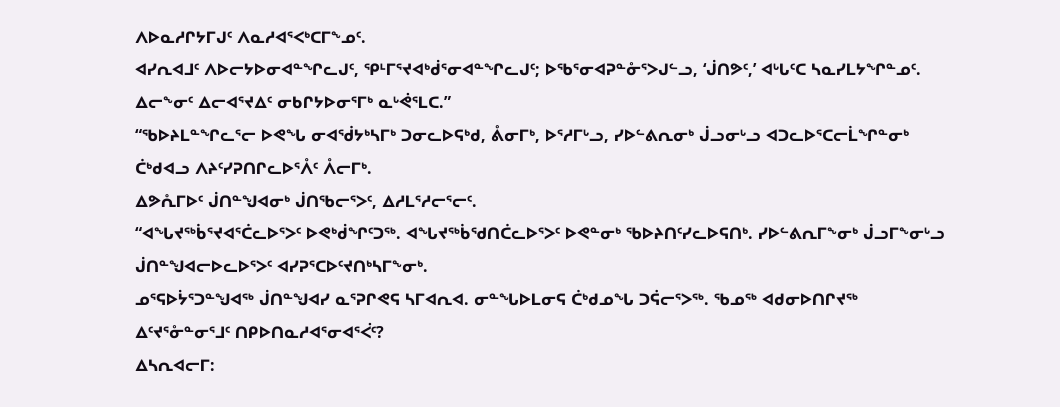ᐱᐅᓇᓱᒋᔭᒥᒍᑦ ᐱᓇᓱᐊᕐᐸᒃᑕᒥᖕᓄᑦ.
ᐊᓯᕆᐊᒧᑦ ᐱᐅᓕᔭᐅᓂᐊᓐᖏᓚᒍᑦ, ᕿᒻᒥᕐᔪᐊᒃᑰᕐᓂᐊᓐᖏᓚᒍᑦ; ᐅᖃᕐᓂᐊᕈᓐᓁᕐᐳᒍᓪᓗ, ‘ᒎᑎᕗᑦ,’ ᐊᒡᒐᑦᑕ ᓴᓇᓯᒪᔭᖏᓐᓄᑦ. ᐃᓕᖕᓂᑦ ᐃᓕᐊᕐᔪᐃᑦ ᓂᑲᒋᔭᐅᓂᕐᒥᒃ ᓇᒡᕚᕐᒪᑕ.”
“ᖃᐅᔨᒪᓐᖏᓚᕐᓕ ᐅᕙᖓ ᓂᐊᖂᔭᒃᓴᒥᒃ ᑐᓂᓚᐅᕋᒃᑯ, ᕔᓂᒥᒃ, ᐅᕐᓱᒥᒡᓗ, ᓯᐅᓪᕕᕆᓂᒃ ᒎᓗᓂᒡᓗ ᐊᑐᓚᐅᕐᑕᓕᒫᖏᓐᓂᒃ ᑖᒃᑯᐊᓗ ᐱᔨᑦᓯᕈᑎᒋᓚᐅᕐᐰᑦ ᐰᓕᒥᒃ.
ᐃᕗᕅᒥᐅᑦ ᒎᑎᓐᖑᐊᓂᒃ ᒎᑎᖃᓕᕐᐳᑦ, ᐃᓱᒪᕐᓱᓕᕐᓕᑦ.
“ᐊᖓᔪᖅᑳᕐᔪᐊᕐᑖᓚᐅᕐᐳᑦ ᐅᕙᒃᑰᖏᑦᑐᖅ. ᐊᖓᔪᖅᑳᖁᑎᑖᓚᐅᕐᐳᑦ ᐅᕙᓐᓂᒃ ᖃᐅᔨᑎᑦᓯᓚᐅᕋᑎᒃ. ᓯᐅᓪᕕᕆᒥᖕᓂᒃ ᒎᓗᒥᖕᓂᒡᓗ ᒎᑎᓐᖑᐊᓕᐅᓚᐅᕐᐳᑦ ᐊᓯᕈᕐᑕᐅᑦᔪᑎᒃᓴᒥᖕᓂᒃ.
ᓄᕐᕋᐅᔮᕐᑐᓐᖑᐊᖅ ᒎᑎᓐᖑᐊᓯ ᓇᕐᕈᒋᕙᕋ ᓴᒥᐊᕆᐊ. ᓂᓐᖓᐅᒪᓂᕋ ᑖᒃᑯᓄᖓ ᑐᕌᓕᕐᐳᖅ. ᖃᓄᖅ ᐊᑯᓂᐅᑎᒋᔪᖅ ᐃᑦᔪᕐᓁᓐᓂᕐᒧᑦ ᑎᑭᐅᑎᓇᓱᐊᕐᓂᐊᕐᐹᑦ?
ᐃᓴᕆᐊᓕᒥ: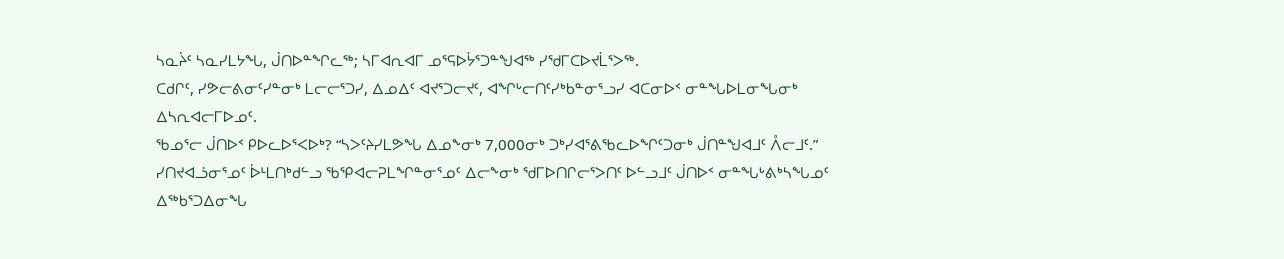ᓴᓇᔩᑦ ᓴᓇᓯᒪᔭᖓ, ᒎᑎᐅᓐᖏᓚᖅ; ᓴᒥᐊᕆᐊᒥ ᓄᕐᕋᐅᔮᕐᑐᓐᖑᐊᖅ ᓯᖁᒥᑕᐅᔪᒫᕐᐳᖅ.
ᑕᑯᒋᑦ, ᓯᕗᓕᕕᓂᑦᓯᓐᓂᒃ ᒪᓕᓕᕐᑐᓯ, ᐃᓄᐃᑦ ᐊᔪᕐᑐᓕᔪᑦ, ᐊᖏᒡᓕᑎᑦᓯᒃᑲᓐᓂᕐᓗᓯ ᐊᑕᓂᐅᑉ ᓂᓐᖓᐅᒪᓂᖓᓂᒃ ᐃᓴᕆᐊᓕᒥᐅᓄᑦ.
ᖃᓄᕐᓕ ᒎᑎᐅᑉ ᑭᐅᓚᐅᕐᐸᐅᒃ? “ᓴᐳᑦᔨᓯᒪᕗᖓ ᐃᓄᖕᓂᒃ 7,000ᓂᒃ ᑐᒃᓯᐊᕐᕕᖃᓚᐅᖏᑦᑐᓂᒃ ᒎᑎᓐᖑᐊᒧᑦ ᐰᓕᒧᑦ.”
ᓯᑎᔪᐊᓘᓂᕐᓄᑦ ᐆᒻᒪᑎᒃᑯᓪᓗ ᖃᕿᐊᓕᕈᒪᖏᓐᓂᕐᓄᑦ ᐃᓕᖕᓂᒃ ᖁᒥᐅᑎᒋᓕᕐᐳᑎᑦ ᐅᓪᓗᒧᑦ ᒎᑎᐅᑉ ᓂᓐᖓᒡᕕᒃᓴᖓᓄᑦ ᐃᖅᑲᕐᑐᐃᓂᖓ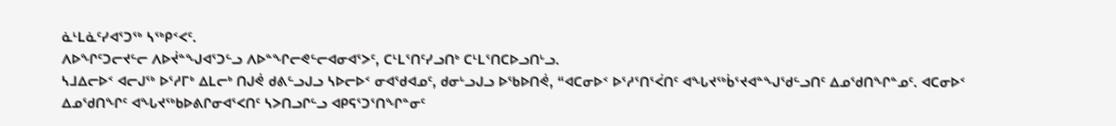ᓈᒻᒪᓈᑦᓯᐊᕐᑐᖅ ᓴᖅᑭᑉᐸᑦ.
ᐱᐅᖏᑦᑐᓕᔪᓪᓕ ᐱᐅᔫᓐᖑᐊᕐᑐᓪᓗ ᐱᐅᓐᖏᓕᕙᓪᓕᐊᓂᐊᕐᐳᑦ, ᑕᒻᒪᕐᑎᑦᓯᓗᑎᒃ ᑕᒻᒪᕐᑎᑕᐅᓗᑎᒡᓗ.
ᓴᒧᐃᓕᐅᑉ ᐊᓕᒍᖅ ᐅᕐᓱᒥᒃ ᐃᒪᓕᒃ ᑎᒍᕚ ᑯᕕᓪᓗᒍᓗ ᓴᐅᓕᐅᑉ ᓂᐊᖁᐊᓄᑦ, ᑯᓂᒡᓗᒍᓗ ᐅᖃᐅᑎᕚ, “ᐊᑕᓂᐅᑉ ᐅᕐᓱᕐᑎᕐᐹᑎᑦ ᐊᖓᔪᖅᑳᕐᔪᐊᓐᖑᖁᓪᓗᑎᑦ ᐃᓄᖁᑎᖏᓐᓄᑦ. ᐊᑕᓂᐅᑉ ᐃᓄᖁᑎᖏᑦ ᐊᖓᔪᖅᑲᐅᕕᒋᓂᐊᕐᐸᑎᑦ ᓴᐳᑎᓗᒋᓪᓗ ᐊᑭᕋᕐᑐᕐᑎᖏᓐᓂᑦ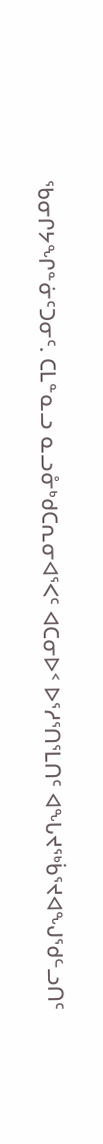ᖃᓂᒋᔭᖏᓐᓃᑦᑐᓂᑦ. ᑕᒪᓐᓇᓗ ᓇᓗᓁᒃᑯᑕᕆᓂᐊᕐᐸᑦ ᐊᑕᓂᐅᑉ ᐅᕐᓱᕐᑎᕐᒪᑎᑦ ᐊᖓᔪᖅᑳᕐᔪᐊᖑᖁᓪᓗᑎᑦ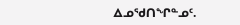ᐃᓄᖁᑎᖏᓐᓄᑦ.